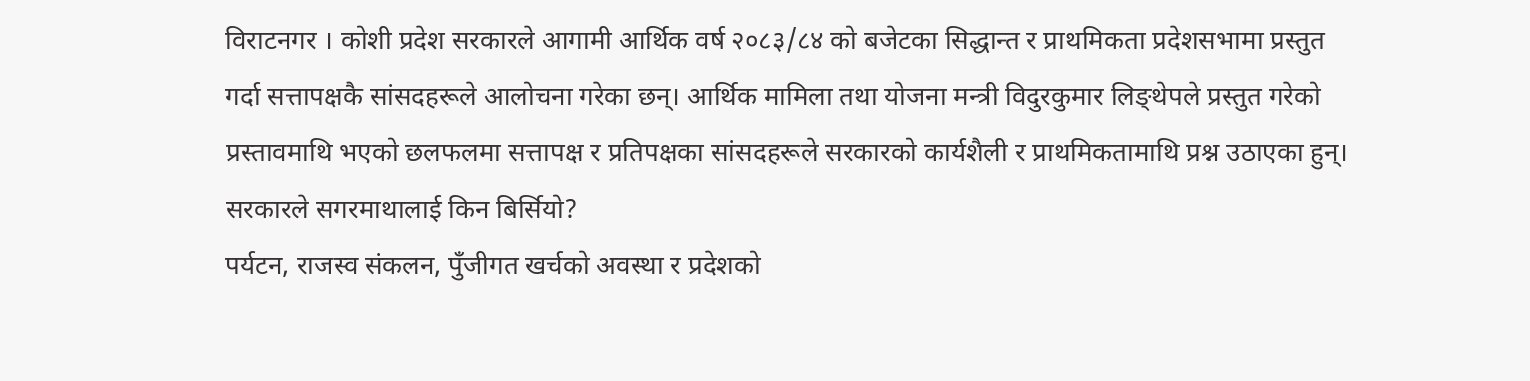विराटनगर । कोशी प्रदेश सरकारले आगामी आर्थिक वर्ष २०८३/८४ को बजेटका सिद्धान्त र प्राथमिकता प्रदेशसभामा प्रस्तुत गर्दा सत्तापक्षकै सांसदहरूले आलोचना गरेका छन्। आर्थिक मामिला तथा योजना मन्त्री विदुरकुमार लिङ्थेपले प्रस्तुत गरेको प्रस्तावमाथि भएको छलफलमा सत्तापक्ष र प्रतिपक्षका सांसदहरूले सरकारको कार्यशैली र प्राथमिकतामाथि प्रश्न उठाएका हुन्।
सरकारले सगरमाथालाई किन बिर्सियो?
पर्यटन, राजस्व संकलन, पुँजीगत खर्चको अवस्था र प्रदेशको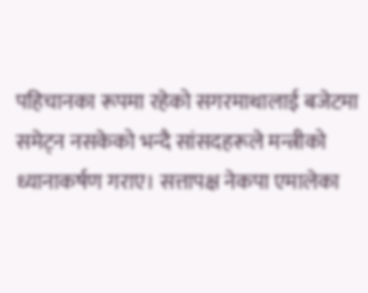पहिचानका रूपमा रहेको सगरमाथालाई बजेटमा समेट्न नसकेको भन्दै सांसदहरूले मन्त्रीको ध्यानाकर्षण गराए। सत्तापक्ष नेकपा एमालेका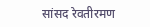सांसद रेवतीरमण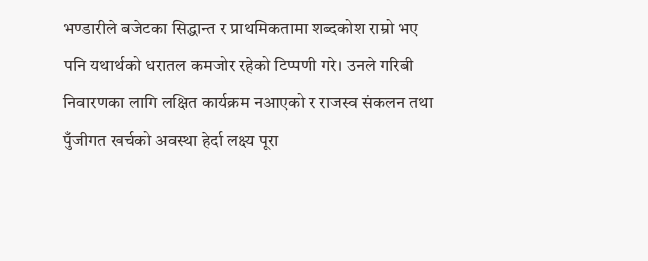भण्डारीले बजेटका सिद्धान्त र प्राथमिकतामा शब्दकोश राम्रो भए पनि यथार्थको धरातल कमजोर रहेको टिप्पणी गरे। उनले गरिबी निवारणका लागि लक्षित कार्यक्रम नआएको र राजस्व संकलन तथा पुँजीगत खर्चको अवस्था हेर्दा लक्ष्य पूरा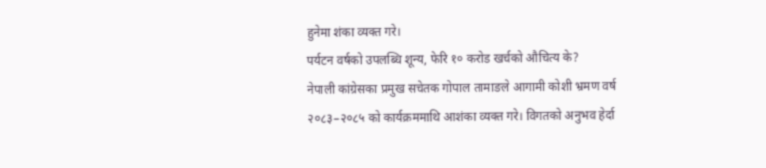हुनेमा शंका व्यक्त गरे।
पर्यटन वर्षको उपलब्धि शून्य, फेरि १० करोड खर्चको औचित्य के?
नेपाली कांग्रेसका प्रमुख सचेतक गोपाल तामाङले आगामी कोशी भ्रमण वर्ष २०८३–२०८५ को कार्यक्रममाथि आशंका व्यक्त गरे। विगतको अनुभव हेर्दा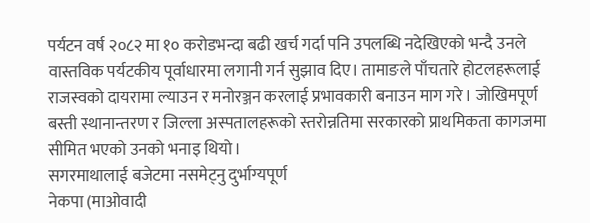पर्यटन वर्ष २०८२ मा १० करोडभन्दा बढी खर्च गर्दा पनि उपलब्धि नदेखिएको भन्दै उनले वास्तविक पर्यटकीय पूर्वाधारमा लगानी गर्न सुझाव दिए। तामाङले पाँचतारे होटलहरूलाई राजस्वको दायरामा ल्याउन र मनोरञ्जन करलाई प्रभावकारी बनाउन माग गरे। जोखिमपूर्ण बस्ती स्थानान्तरण र जिल्ला अस्पतालहरूको स्तरोन्नतिमा सरकारको प्राथमिकता कागजमा सीमित भएको उनको भनाइ थियो।
सगरमाथालाई बजेटमा नसमेट्नु दुर्भाग्यपूर्ण
नेकपा (माओवादी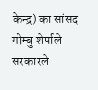केन्द्र) का सांसद गोम्बु शेर्पाले सरकारले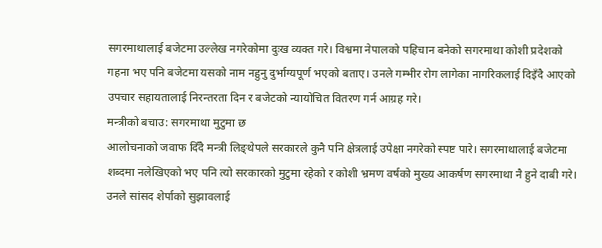सगरमाथालाई बजेटमा उल्लेख नगरेकोमा दुःख व्यक्त गरे। विश्वमा नेपालको पहिचान बनेको सगरमाथा कोशी प्रदेशको गहना भए पनि बजेटमा यसको नाम नहुनु दुर्भाग्यपूर्ण भएको बताए। उनले गम्भीर रोग लागेका नागरिकलाई दिइँदै आएको उपचार सहायतालाई निरन्तरता दिन र बजेटको न्यायोचित वितरण गर्न आग्रह गरे।
मन्त्रीको बचाउ: सगरमाथा मुटुमा छ
आलोचनाको जवाफ दिँदै मन्त्री लिङ्थेपले सरकारले कुनै पनि क्षेत्रलाई उपेक्षा नगरेको स्पष्ट पारे। सगरमाथालाई बजेटमा शब्दमा नलेखिएको भए पनि त्यो सरकारको मुटुमा रहेको र कोशी भ्रमण वर्षको मुख्य आकर्षण सगरमाथा नै हुने दाबी गरे। उनले सांसद शेर्पाको सुझावलाई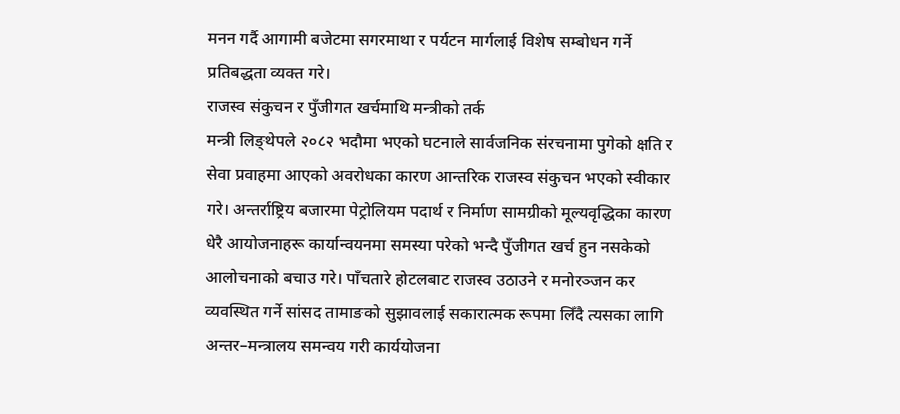मनन गर्दै आगामी बजेटमा सगरमाथा र पर्यटन मार्गलाई विशेष सम्बोधन गर्ने प्रतिबद्धता व्यक्त गरे।
राजस्व संकुचन र पुँजीगत खर्चमाथि मन्त्रीको तर्क
मन्त्री लिङ्थेपले २०८२ भदौमा भएको घटनाले सार्वजनिक संरचनामा पुगेको क्षति र सेवा प्रवाहमा आएको अवरोधका कारण आन्तरिक राजस्व संकुचन भएको स्वीकार गरे। अन्तर्राष्ट्रिय बजारमा पेट्रोलियम पदार्थ र निर्माण सामग्रीको मूल्यवृद्धिका कारण धेरै आयोजनाहरू कार्यान्वयनमा समस्या परेको भन्दै पुँजीगत खर्च हुन नसकेको आलोचनाको बचाउ गरे। पाँचतारे होटलबाट राजस्व उठाउने र मनोरञ्जन कर व्यवस्थित गर्ने सांसद तामाङको सुझावलाई सकारात्मक रूपमा लिँदै त्यसका लागि अन्तर–मन्त्रालय समन्वय गरी कार्ययोजना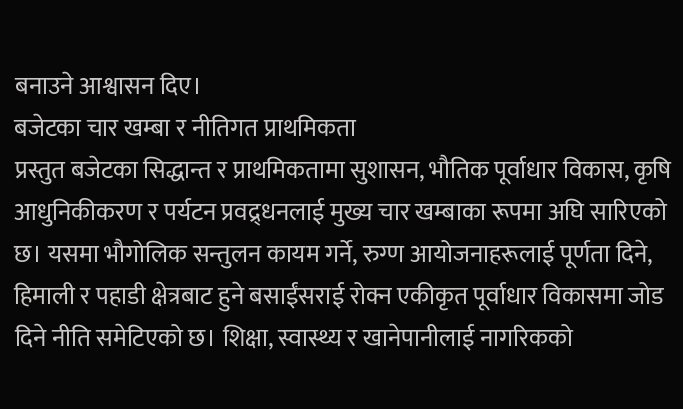बनाउने आश्वासन दिए।
बजेटका चार खम्बा र नीतिगत प्राथमिकता
प्रस्तुत बजेटका सिद्धान्त र प्राथमिकतामा सुशासन, भौतिक पूर्वाधार विकास, कृषि आधुनिकीकरण र पर्यटन प्रवद्र्धनलाई मुख्य चार खम्बाका रूपमा अघि सारिएको छ। यसमा भौगोलिक सन्तुलन कायम गर्ने, रुग्ण आयोजनाहरूलाई पूर्णता दिने, हिमाली र पहाडी क्षेत्रबाट हुने बसाईंसराई रोक्न एकीकृत पूर्वाधार विकासमा जोड दिने नीति समेटिएको छ। शिक्षा, स्वास्थ्य र खानेपानीलाई नागरिकको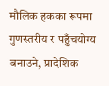मौलिक हकका रूपमा गुणस्तरीय र पहुँचयोग्य बनाउने, प्रादेशिक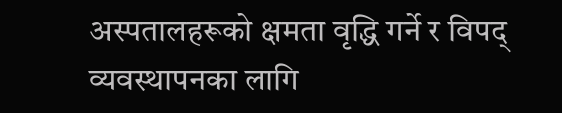अस्पतालहरूको क्षमता वृद्धि गर्ने र विपद् व्यवस्थापनका लागि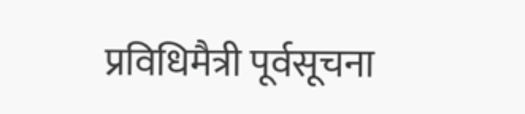प्रविधिमैत्री पूर्वसूचना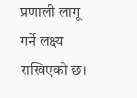प्रणाली लागू गर्ने लक्ष्य राखिएको छ।